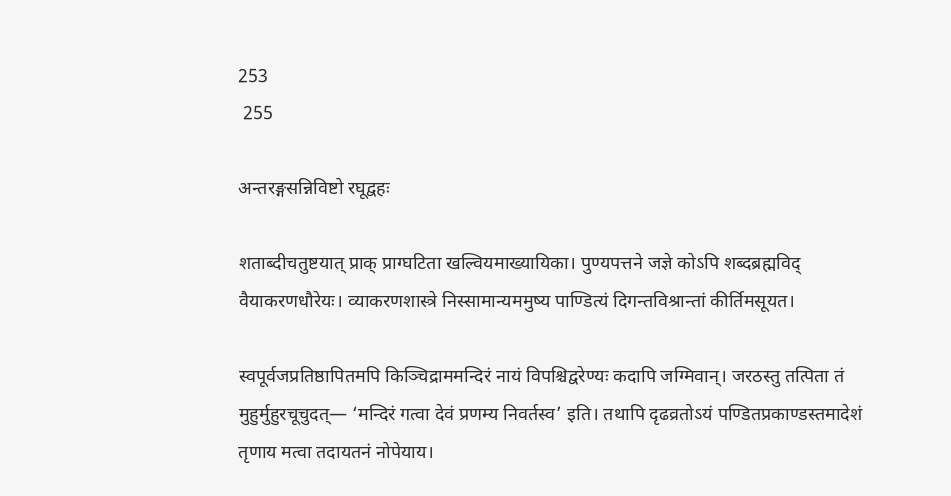253
 255

अन्तरङ्गसन्निविष्टो रघूद्वहः

शताब्दीचतुष्टयात् प्राक् प्राग्घटिता खल्वियमाख्यायिका। पुण्यपत्तने जज्ञे कोऽपि शब्दब्रह्मविद् वैयाकरणधौरेयः। व्याकरणशास्त्रे निस्सामान्यममुष्य पाण्डित्यं दिगन्तविश्रान्तां कीर्तिमसूयत।

स्वपूर्वजप्रतिष्ठापितमपि किञ्चिद्राममन्दिरं नायं विपश्चिद्वरेण्यः कदापि जग्मिवान्। जरठस्तु तत्पिता तं मुहुर्मुहुरचूचुदत्— ‘मन्दिरं गत्वा देवं प्रणम्य निवर्तस्व’ इति। तथापि दृढव्रतोऽयं पण्डितप्रकाण्डस्तमादेशं तृणाय मत्वा तदायतनं नोपेयाय।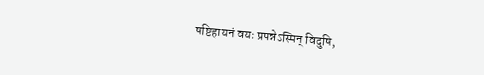षष्टिहायनं वयः प्रपन्नेऽस्मिन् विदुषि,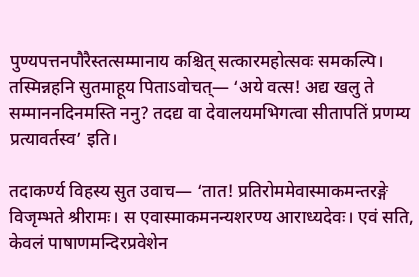पुण्यपत्तनपौरैस्तत्सम्मानाय कश्चित् सत्कारमहोत्सवः समकल्पि। तस्मिन्नहनि सुतमाहूय पिताऽवोचत्— ‘अये वत्स! अद्य खलु ते सम्माननदिनमस्ति ननु? तदद्य वा देवालयमभिगत्वा सीतापतिं प्रणम्य प्रत्यावर्तस्व’ इति।

तदाकर्ण्य विहस्य सुत उवाच— ‘तात! प्रतिरोममेवास्माकमन्तरङ्गे विजृम्भते श्रीरामः। स एवास्माकमनन्यशरण्य आराध्यदेवः। एवं सति, केवलं पाषाणमन्दिरप्रवेशेन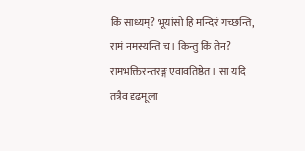किं साध्यम्? भूयांसो हि मन्दिरं गच्छन्ति, रामं नमस्यन्ति च। किन्तु किं तेन? रामभक्तिरन्तरङ्ग एवावतिष्ठेत। सा यदि तत्रैव दृढमूला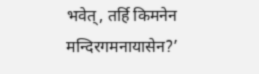भवेत्, तर्हि किमनेन मन्दिरगमनायासेन?’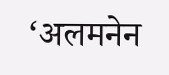‘अलमनेन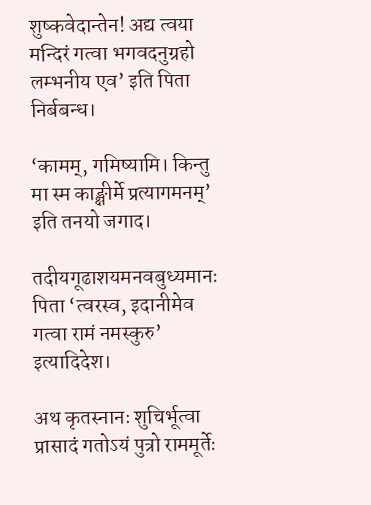शुष्कवेदान्तेन! अद्य त्वया मन्दिरं गत्वा भगवदनुग्रहो लम्भनीय एव’ इति पिता निर्बबन्ध।

‘कामम्, गमिष्यामि। किन्तु मा स्म काङ्क्षीर्मे प्रत्यागमनम्’ इति तनयो जगाद।

तदीयगूढाशयमनवबुध्यमानः पिता ‘त्वरस्व, इदानीमेव गत्वा रामं नमस्कुरु’ इत्यादिदेश।

अथ कृतस्नानः शुचिर्भूत्वा प्रासादं गतोऽयं पुत्रो राममूर्तेः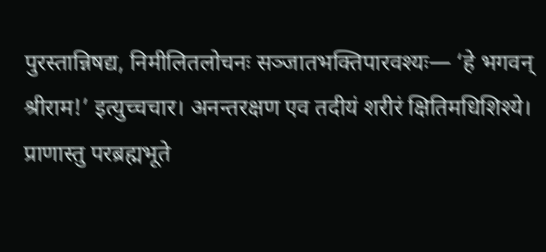पुरस्तान्निषद्य, निमीलितलोचनः सञ्जातभक्तिपारवश्यः— ‘हे भगवन् श्रीराम!’ इत्युच्चचार। अनन्तरक्षण एव तदीयं शरीरं क्षितिमधिशिश्ये। प्राणास्तु परब्रह्मभूते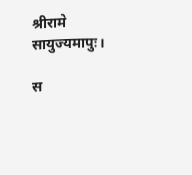श्रीरामे सायुज्यमापुः।

स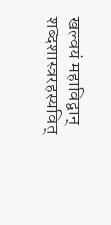खल्वयं महाविद्वान् शब्दशास्त्ररहस्यवित्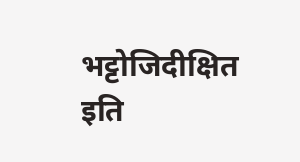भट्टोजिदीक्षित इति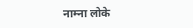नाम्ना लोके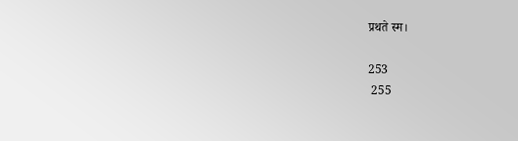प्रथते स्म।

253
 255